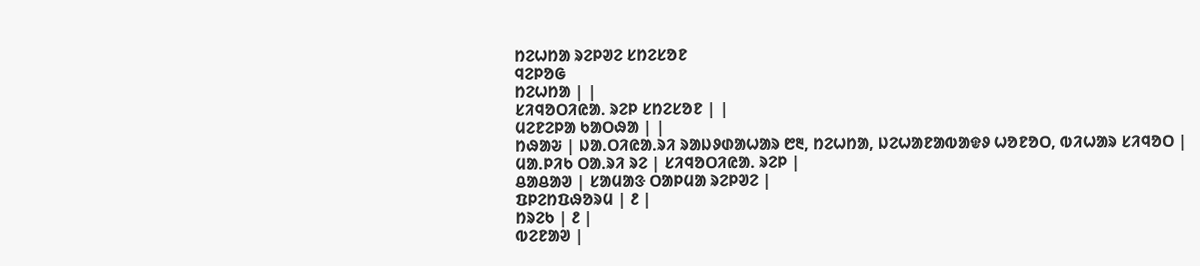ᱴᱮᱦᱴᱟ ᱨᱮᱞᱣᱮ ᱥᱴᱮᱥᱚᱱ
ᱧᱮᱞᱚᱜ
ᱴᱮᱦᱴᱟ | |
ᱥᱤᱧᱚᱛᱤᱭᱟᱹ ᱨᱮᱞ ᱥᱴᱮᱥᱚᱱ | |
ᱢᱮᱱᱮᱞᱟ ᱠᱟᱛᱷᱟ | |
ᱴᱷᱟᱶ | ᱡᱟᱹᱛᱤᱭᱟᱹᱨᱤ ᱨᱟᱡᱽᱰᱟᱦᱟᱨ ᱘᱓, ᱴᱮᱦᱴᱟ, ᱡᱮᱦᱟᱱᱟᱵᱟᱫᱽ ᱦᱚᱱᱚᱛ, ᱵᱤᱦᱟᱨ ᱥᱤᱧᱚᱛ |
ᱢᱟᱹᱞᱤᱠ ᱛᱟᱹᱨᱤ ᱨᱮ | ᱥᱤᱧᱚᱛᱤᱭᱟᱹ ᱨᱮᱞ |
ᱪᱟᱪᱟᱣ | ᱥᱟᱢᱟᱝ ᱛᱟᱞᱢᱟ ᱨᱮᱞᱣᱮ |
ᱯᱞᱮᱴᱯᱷᱚᱨᱢ | ᱒ |
ᱴᱨᱮᱠ | ᱒ |
ᱵᱮᱱᱟᱣ |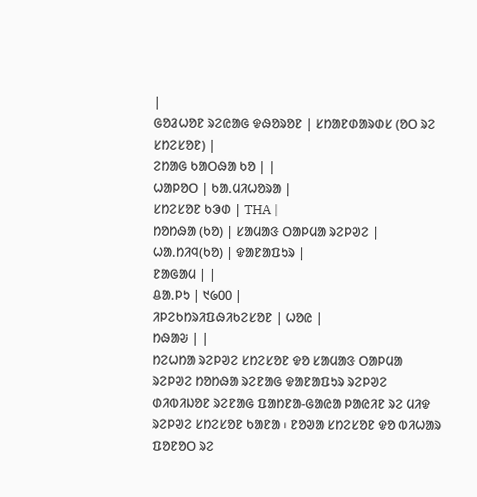|
ᱜᱚᱲᱦᱚᱱ ᱨᱮᱭᱟᱜ ᱫᱷᱚᱨᱚᱱ | ᱥᱴᱟᱱᱰᱟᱨᱰᱥ (ᱚᱛ ᱨᱮ ᱥᱴᱮᱥᱚᱱ) |
ᱮᱴᱟᱜ ᱠᱟᱛᱷᱟ ᱠᱚ | |
ᱦᱟᱞᱚᱛ | ᱠᱟᱹᱢᱤᱦᱚᱨᱟ |
ᱥᱴᱮᱥᱚᱱ ᱠᱳᱰ | THA |
ᱴᱚᱴᱷᱟ (ᱠᱚ) | ᱥᱟᱢᱟᱝ ᱛᱟᱞᱢᱟ ᱨᱮᱞᱣᱮ |
ᱦᱟᱹᱴᱤᱧ(ᱠᱚ) | ᱫᱟᱱᱟᱯᱩᱨ |
ᱱᱟᱜᱟᱢ | |
ᱪᱟᱹᱞᱩ | ᱑᱙᱐᱐ |
ᱤᱞᱮᱠᱴᱨᱤᱯᱷᱤᱠᱮᱥᱚᱱ | ᱦᱚᱭ |
ᱴᱷᱟᱶ | |
ᱴᱮᱦᱴᱟ ᱨᱮᱞᱣᱮ ᱥᱴᱮᱥᱚᱱ ᱫᱚ ᱥᱟᱢᱟᱝ ᱛᱟᱞᱢᱟ ᱨᱮᱞᱣᱮ ᱴᱚᱴᱷᱟ ᱨᱮᱱᱟᱜ ᱫᱟᱱᱟᱯᱩᱨ ᱨᱮᱞᱣᱮ ᱰᱤᱵᱤᱡᱚᱱ ᱨᱮᱱᱟᱜ ᱯᱟᱴᱱᱟ-ᱜᱟᱭᱟ ᱞᱟᱭᱤᱱ ᱨᱮ ᱢᱤᱫ ᱨᱮᱞᱣᱮ ᱥᱴᱮᱥᱚᱱ ᱠᱟᱱᱟ ᱾ ᱱᱚᱣᱟ ᱥᱴᱮᱥᱚᱱ ᱫᱚ ᱵᱤᱦᱟᱨ ᱯᱚᱱᱚᱛ ᱨᱮ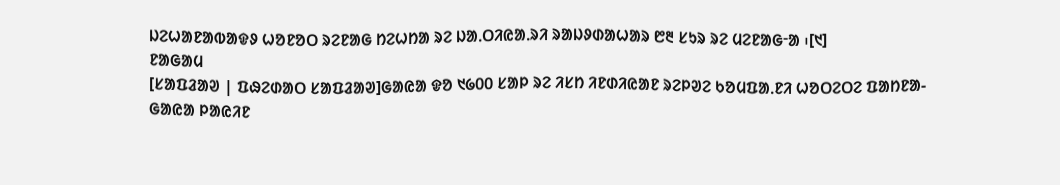ᱡᱮᱦᱟᱱᱟᱵᱟᱫᱽ ᱦᱚᱱᱚᱛ ᱨᱮᱱᱟᱜ ᱴᱮᱦᱴᱟ ᱨᱮ ᱡᱟᱹᱛᱤᱭᱟᱹᱨᱤ ᱨᱟᱡᱽᱰᱟᱦᱟᱨ ᱘᱓ ᱥᱩᱨ ᱨᱮ ᱢᱮᱱᱟᱜᱼᱟ ᱾[᱑]
ᱱᱟᱜᱟᱢ
[ᱥᱟᱯᱲᱟᱣ | ᱯᱷᱮᱰᱟᱛ ᱥᱟᱯᱲᱟᱣ]ᱜᱟᱭᱟ ᱫᱚ ᱑᱙᱐᱐ ᱥᱟᱞ ᱨᱮ ᱤᱥᱴ ᱤᱱᱰᱤᱭᱟᱱ ᱨᱮᱞᱣᱮ ᱠᱚᱢᱯᱟᱹᱱᱤ ᱦᱚᱛᱮᱛᱮ ᱯᱟᱴᱱᱟ-ᱜᱟᱭᱟ ᱞᱟᱭᱤᱱ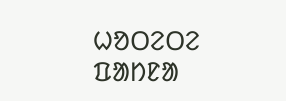ᱦᱚᱛᱮᱛᱮ ᱯᱟᱴᱱᱟ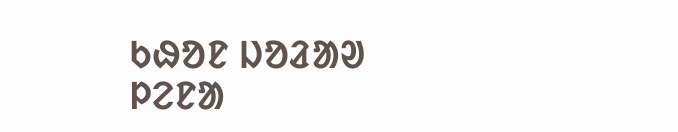ᱠᱷᱚᱱ ᱡᱚᱲᱟᱣ ᱞᱮᱱᱟ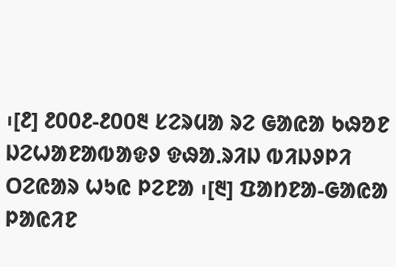᱾[᱒] ᱒᱐᱐᱒-᱒᱐᱐᱓ ᱥᱮᱨᱢᱟ ᱨᱮ ᱜᱟᱭᱟ ᱠᱷᱚᱱ ᱡᱮᱦᱟᱱᱟᱵᱟᱫᱽ ᱫᱷᱟᱹᱨᱤᱡ ᱵᱤᱡᱽᱞᱤ ᱛᱮᱭᱟᱨ ᱦᱩᱭ ᱞᱮᱱᱟ ᱾[᱓] ᱯᱟᱴᱱᱟ-ᱜᱟᱭᱟ ᱞᱟᱭᱤᱱ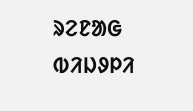ᱨᱮᱱᱟᱜ ᱵᱤᱡᱽᱞᱤ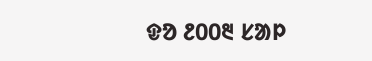ᱫᱚ ᱒᱐᱐᱓ ᱥᱟᱞ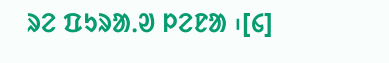ᱨᱮ ᱯᱩᱨᱟᱹᱣ ᱞᱮᱱᱟ ᱾[᱔]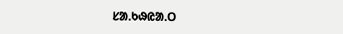ᱥᱟᱹᱠᱷᱭᱟᱹᱛ